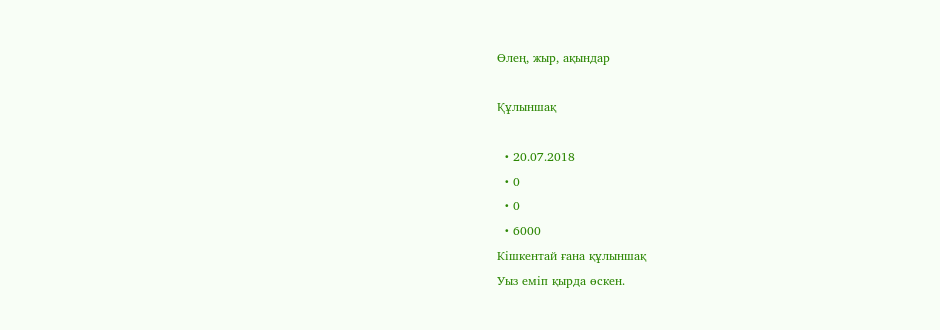Өлең, жыр, ақындар

Құлыншақ

  • 20.07.2018
  • 0
  • 0
  • 6000
Кішкентай ғана құлыншақ
Уыз еміп қырда өскен.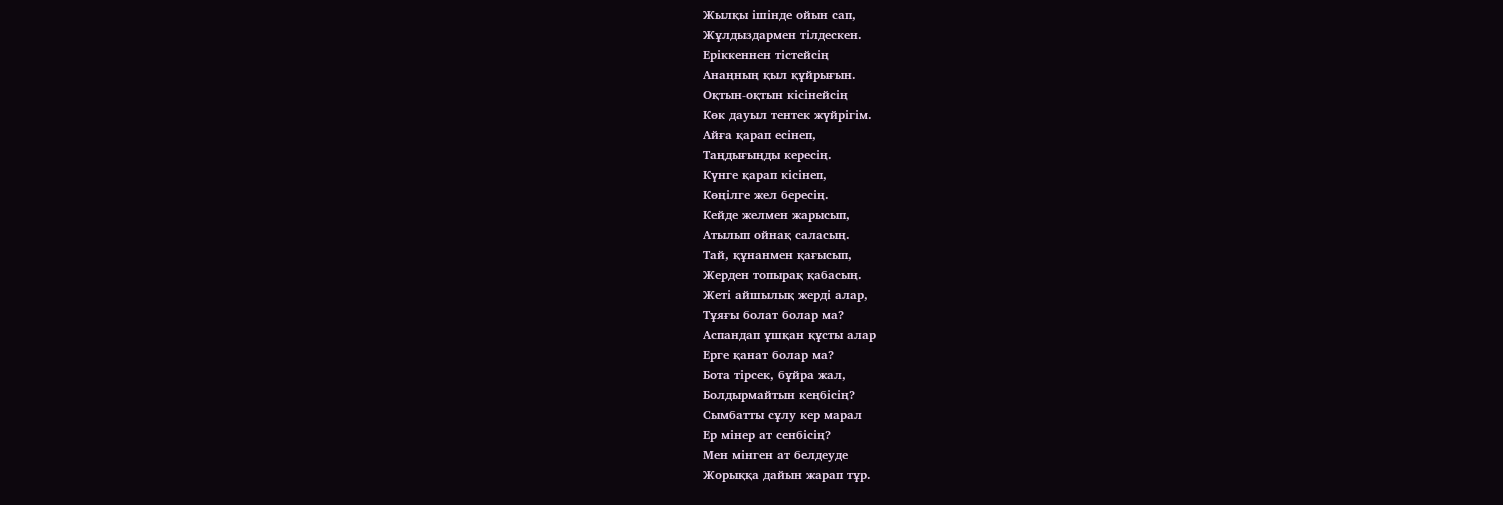Жылқы ішінде ойын сап,
Жұлдыздармен тілдескен.
Еріккеннен тістейсің
Анаңның қыл құйрығын.
Оқтын-оқтын кісінейсің
Көк дауыл тентек жүйрігім.
Айға қарап есінеп,
Таңдығыңды кересің.
Күнге қарап кісінеп,
Көңілге жел бересің.
Кейде желмен жарысып,
Атылып ойнақ саласың.
Тай, құнанмен қағысып,
Жерден топырақ қабасың.
Жеті айшылық жерді алар,
Тұяғы болат болар ма?
Аспандап ұшқан құсты алар
Ерге қанат болар ма?
Бота тірсек, бұйра жал,
Болдырмайтын кеңбісің?
Сымбатты сұлу кер марал
Ер мінер ат сенбісің?
Мен мінген ат белдеуде
Жорыққа дайын жарап тұр.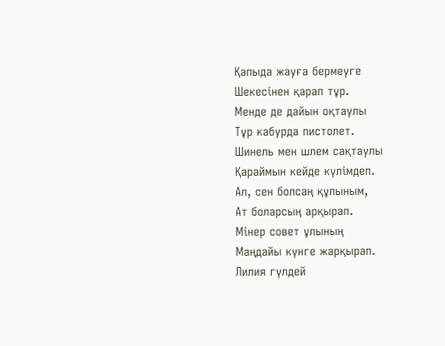Қапыда жауға бермеуге
Шекесінен қарап тұр.
Менде де дайын оқтаулы
Тұр кабурда пистолет.
Шинель мен шлем сақтаулы
Қараймын кейде күлімдеп.
Ал, сен болсаң құлыным,
Ат боларсың арқырап.
Мінер совет ұлының
Маңдайы күнге жарқырап.
Лилия гүлдей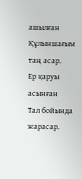ашылған
Құлыншағым таң асар.
Ер қаруы асынған
Тал бойында жарасар.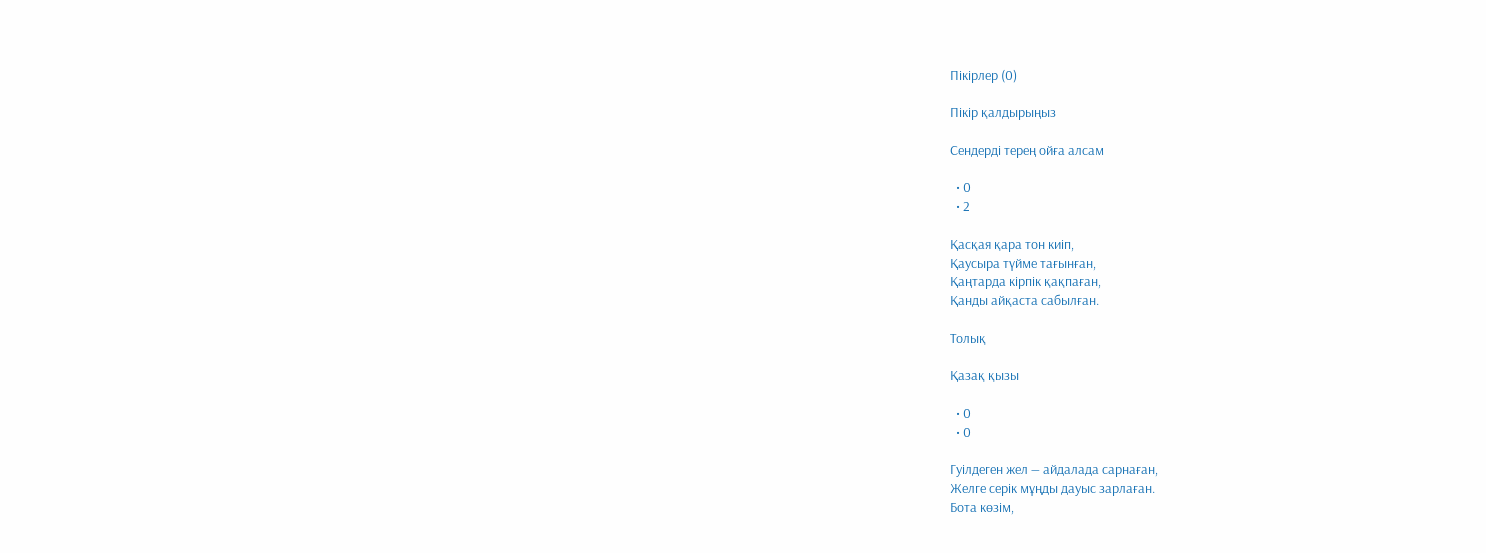Пікірлер (0)

Пікір қалдырыңыз

Сендерді терең ойға алсам

  • 0
  • 2

Қасқая қара тон киіп,
Қаусыра түйме тағынған,
Қаңтарда кірпік қақпаған,
Қанды айқаста сабылған.

Толық

Қазақ қызы

  • 0
  • 0

Гуілдеген жел — айдалада сарнаған,
Желге серік мұңды дауыс зарлаған.
Бота көзім,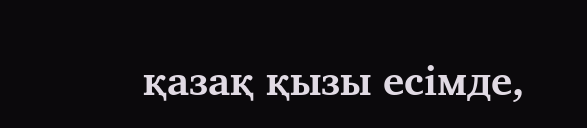қазақ қызы есімде,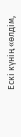Ескі күнің «өлдім,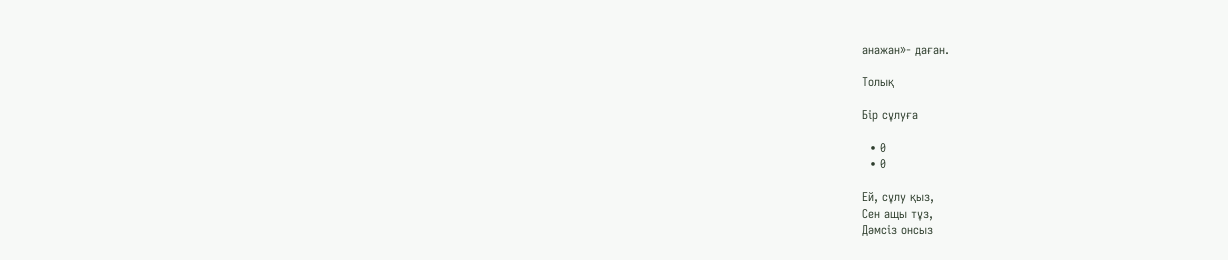анажан»- даған.

Толық

Бір сұлуға

  • 0
  • 0

Ей, сұлу қыз,
Сен ащы тұз,
Дәмсіз онсыз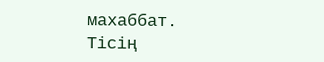махаббат.
Тісің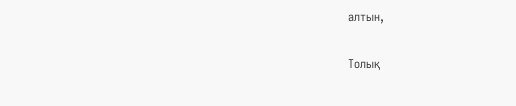алтын,

Толық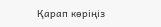Қарап көріңіз